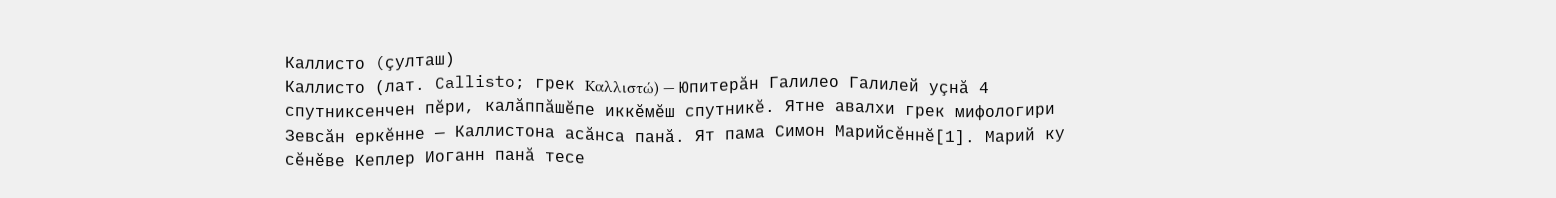Каллисто (çулташ)
Каллисто (лат. Callisto; грек Καλλιστώ) — Юпитерăн Галилео Галилей уçнă 4 спутниксенчен пĕри, калăппăшĕпе иккĕмĕш спутникĕ. Ятне авалхи грек мифологири Зевсăн еркĕнне — Каллистона асăнса панă. Ят пама Симон Марийсĕннĕ[1]. Марий ку сĕнĕве Кеплер Иоганн панă тесе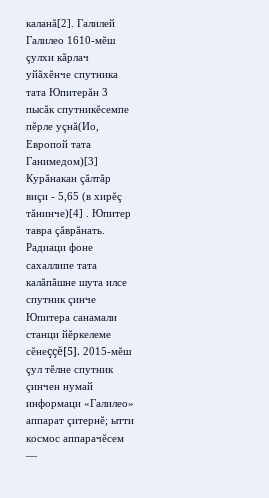каланă[2]. Галилей Галилео 1610-мĕш çулхи кăрлач уйăхĕнче спутника тата Юпитерăн 3 пысăк спутникĕсемпе пĕрле уçнă(Ио, Европой тата Ганимедом)[3] Курăнакан çăлтăр виçи - 5,65 (в хирĕç тăнинче)[4] . Юпитер тавра çăврăнать.
Радиаци фоне сахаллипе тата калăпăшне шута илсе спутник çинче Юпитера санамали станци йĕркелеме сĕнеççĕ[5]. 2015-мĕш çул тĕлне спутник çинчен нумай информаци «Галилео» аппарат çитернĕ; ытти космос аппарачĕсем —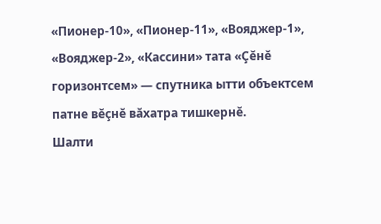«Пионер-10», «Пионер-11», «Вояджер-1», «Вояджер-2», «Кассини» тата «Çĕнĕ горизонтсем» — спутника ытти объектсем патне вĕçнĕ вăхатра тишкернĕ.
Шалти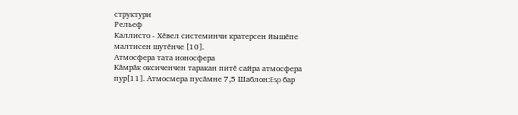структури
Рельеф
Каллисто - Хĕвел системинчи кратерсен йышĕпе малтисен шутĕнче [10].
Атмосфера тата ионосфера
Кăмрăк оксиченчен таракан питĕ сайра атмосфера пур[11]. Атмосмера пусăмне 7,5 Шаблон:Esp бар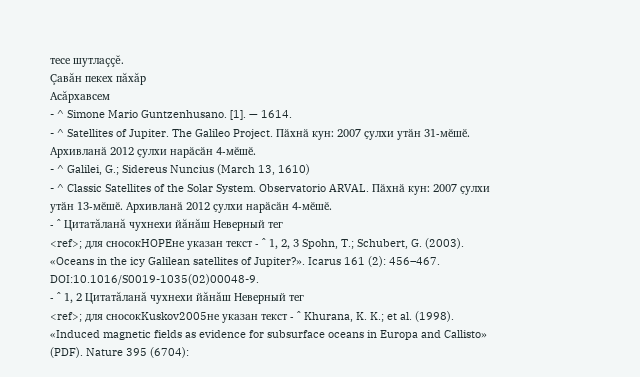тесе шутлаççĕ.
Çавăн пекех пăхăр
Асăрхавсем
- ^ Simone Mario Guntzenhusano. [1]. — 1614.
- ^ Satellites of Jupiter. The Galileo Project. Пӑхнӑ кун: 2007 ҫулхи утӑн 31-мӗшӗ. Архивланӑ 2012 ҫулхи нарӑсӑн 4-мӗшӗ.
- ^ Galilei, G.; Sidereus Nuncius (March 13, 1610)
- ^ Classic Satellites of the Solar System. Observatorio ARVAL. Пӑхнӑ кун: 2007 ҫулхи утӑн 13-мӗшӗ. Архивланӑ 2012 ҫулхи нарӑсӑн 4-мӗшӗ.
- ^ Цитатăланă чухнехи йăнăш Неверный тег
<ref>; для сносокHOPEне указан текст - ^ 1, 2, 3 Spohn, T.; Schubert, G. (2003). «Oceans in the icy Galilean satellites of Jupiter?». Icarus 161 (2): 456–467. DOI:10.1016/S0019-1035(02)00048-9.
- ^ 1, 2 Цитатăланă чухнехи йăнăш Неверный тег
<ref>; для сносокKuskov2005не указан текст - ^ Khurana, K. K.; et al. (1998). «Induced magnetic fields as evidence for subsurface oceans in Europa and Callisto» (PDF). Nature 395 (6704):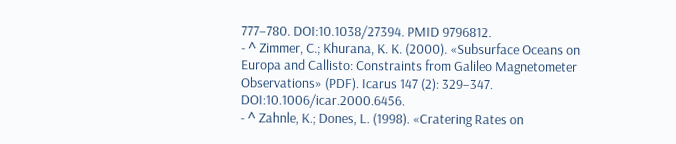777–780. DOI:10.1038/27394. PMID 9796812.
- ^ Zimmer, C.; Khurana, K. K. (2000). «Subsurface Oceans on Europa and Callisto: Constraints from Galileo Magnetometer Observations» (PDF). Icarus 147 (2): 329–347. DOI:10.1006/icar.2000.6456.
- ^ Zahnle, K.; Dones, L. (1998). «Cratering Rates on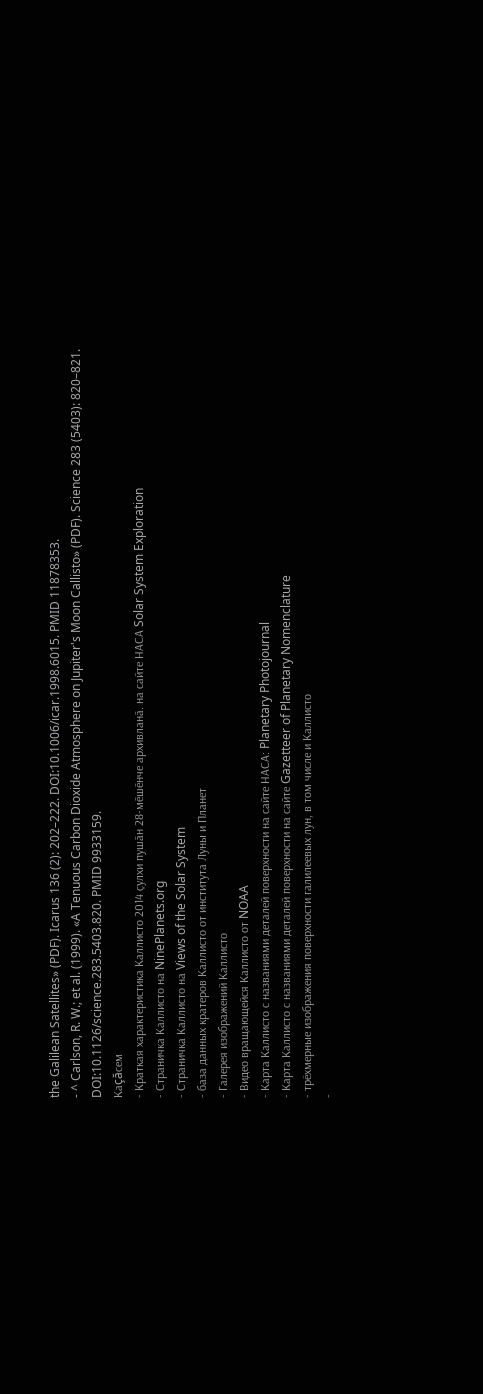the Galilean Satellites» (PDF). Icarus 136 (2): 202–222. DOI:10.1006/icar.1998.6015. PMID 11878353.
- ^ Carlson, R. W.; et al. (1999). «A Tenuous Carbon Dioxide Atmosphere on Jupiter's Moon Callisto» (PDF). Science 283 (5403): 820–821. DOI:10.1126/science.283.5403.820. PMID 9933159.
Каçăсем
- Краткая характеристика Каллисто 2014 ҫулхи пушӑн 28-мӗшӗнче архивланӑ. на сайте НАСА Solar System Exploration
- Страничка Каллисто на NinePlanets.org
- Страничка Каллисто на Views of the Solar System
- база данных кратеров Каллисто от института Луны и Планет
- Галерея изображений Каллисто
- Видео вращающейся Каллисто от NOAA
- Карта Каллисто с названиями деталей поверхности на сайте НАСА: Planetary Photojournal
- Карта Каллисто с названиями деталей поверхности на сайте Gazetteer of Planetary Nomenclature
- трёхмерные изображения поверхности галилеевых лун, в том числе и Каллисто
-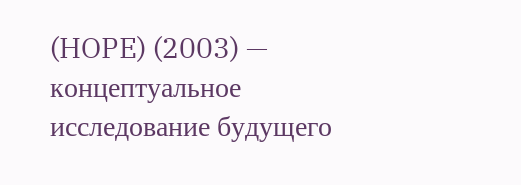(HOPE) (2003) — концептуальное исследование будущего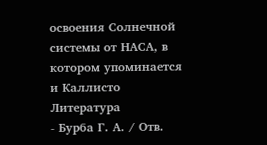освоения Солнечной системы от НАСА, в котором упоминается и Каллисто
Литература
- Бурба Г. А. / Отв.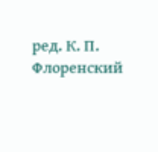ред. К. П. Флоренский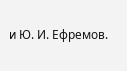и Ю. И. Ефремов.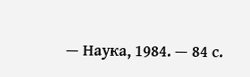— Наука, 1984. — 84 с.